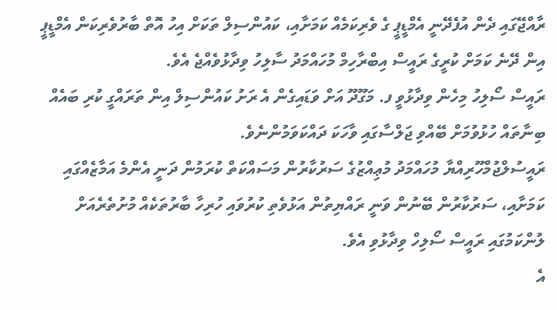ރާއްޖޭގައި ދެން އުފެދޭނީ އެމްޑީޕީ ގެ ވެރިކަމެއް ކަމަށާއި، ކައުންސިލް ތަކަށް އިހު އޮތް ބާރުވެރިކަން އެމްޑީޕީ އިން ދޭނެ ކަމަށް ކުރީގެ ރައީސް އިބްރާހިމް މުހައްމަދު ސާލިހު ވިދާޅުވެއްޖެ އެވެ.
ރައީސް ސޯލިހު މިހެން ވިދާޅުވީ ފ. މަގޫދޫ އަށް ވަޑައިގެން އެ ރަށު ކައުންސިލް އިން ތަރައްގީ ކުރި ބައެއް ބިނާތައް ހުޅުވުމަށް ބޭއްވި ޖަލްސާގައި ވާހަކަ ދައްކަވަމުންނެވެ.
ރައީސުލްޖުމްހޫރިއްޔާ މުހައްމަދު މުޢިއްޒުގެ ސަރުކާރުން މަސައްކަތް ކުރަމުން ދަނީ އެންމެ އަމާޒެއްގައި ކަމަށާއި، ސަރުކާރުން ބޭނުން ވަނީ ރައްޔިތުން އަޅުވެތި ކުރުވައި ހުރިހާ ބާރުތަކެއް މުށުތެރެއަށް ލުންކަމުގައި ރައީސް ސޯލިހް ވިދާޅުވި އެވެ.
އެ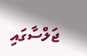ޖަލްސާގައި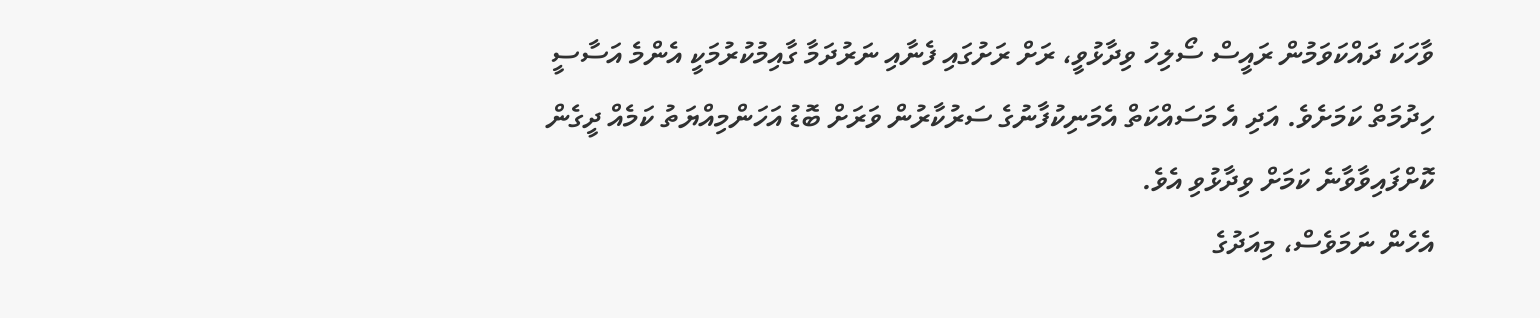ވާހަކަ ދައްކަވަމުން ރައީސް ސޯލިހު ވިދާޅުވީ، ރަށް ރަށުގައި ފެނާއި ނަރުދަމާ ގާއިމުކުރުމަކީ އެންމެ އަސާސީ ހިދުމަތް ކަމަށެވެ. އަދި އެ މަސައްކަތް އެމަނިކުފާނުގެ ސަރުކާރުން ވަރަށް ބޮޑު އަހަންމިއްޔަތު ކަމެއް ދީގެން ކޮށްފައިވާވާނެ ކަމަށް ވިދާޅުވި އެވެ.
އެހެން ނަމަވެސް، މިއަދުގެ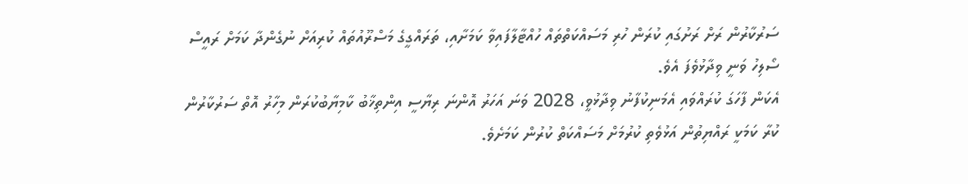ސަރުކާރުން ރަށް ރަށުގައި ކުރަން ހުރި މަސައްކަތްތައް ހުއްޓާލާފައިވާ ކަމަށާއި، ތަރައްގީގެ މަސްރޫއުތައް ކުރިއަށް ނުގެންދާ ކަމަށް ރައީސް ސޯލިހު ވަނީ ވިދާޅުވެފަ އެވެ.
އެކަން ފާހަގަ ކުރައްވައި އެމަނިކުފާނު ވިދާޅުވީ، 2028 ވަނަ އަހަރު އޮންނަ ރިޔާސީ އިންތިޚާބު ކާމިޔާބުކުރަން މިހާރު އޮތް ސަރުކާރުން ކުރާ ކަމަކީ ރައްޔިތުން އަޅުވެތި ކުރުމަށް މަސައްކަތް ކުރުން ކަމަށެވެ.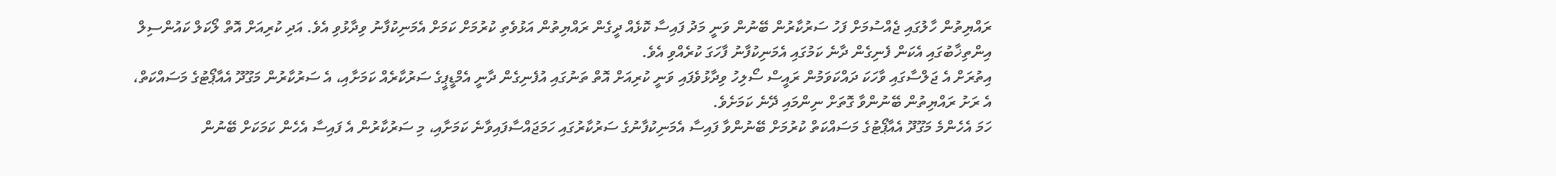ރައްޔިތުން ހާލުގައި ޖެއްސުމަށް ފަހު ސަރުކާރުން ބޭނުން ވަނީ މަދު ފައިސާ ކޮޅެއް ދީގެން ރައްޔިތުން އަޅުވެތި ކުރުމަށް ކަމަށް އެމަނިކުފާނު ވިދާޅުވި އެވެ. އަދި ކުރިއަށް އޮތް ލޯކަލް ކައުންސިލް އިންތިޚާބުގައި އެކަން ފެނިގެން ދާނެ ކަމުގައި އެމަނިކުފާނު ފާހަގަ ކުރެއްވި އެވެ.
އިތުރަށް އެ ޖަލްސާގައި ވާހަކަ ދައްކަވަމުން ރައީސް ސޯލިހު ވިދާޅުވެފައި ވަނީ ކުރިއަށް އޮތް ތަނުގައި އުފެނިގެން ދާނީ އެމްޑީޕީގެ ސަރުކާރެއް ކަމަށާއި، އެ ސަރުކާރުން މަގޫދޫ އެއާޕޯޓުގެ މަސައްކަތް، އެ ރަށު ރައްޔިތުން ބޭނުންވާ ގޮތަށް ނިންމައި ދޭނެ ކަމަށެވެ.
ހަމަ އެހެންމެ މަގޫދޫ އެއާޕޯޓުގެ މަސައްކަތް ކުރުމަށް ބޭނުންވާ ފައިސާ އެމަނިކުފާނުގެ ސަރުކާރުގައި ހަމަޖައްސާފައިވާނެ ކަމަށާއި، މި ސަރުކާރުން އެ ފައިސާ އެހެން ކަމަކަށް ބޭނުން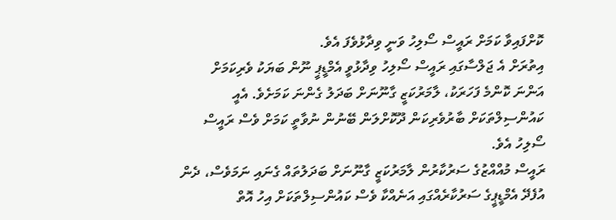ކޮށްފައިވާ ކަމަށް ރައީސް ސޯލިހު ވަނީ ވިދާޅުވެފަ އެވެ.
އިތުރަށް އެ ޖަލްސާގައި ރައީސް ސޯލިހު ވިދާޅުވީ އެމްޑީޕީ ނޫން ބަޔަކު ވެރިކަމަށް އަންނަ ކޮންމެ ފަހަރަކު، ލާމަރުކަޒީ ގާނޫނަށް ބަދަލު ގެންނަ ކަމަށެވެ. އެއީ ކައުންސިލްތަކަށް ބާރުވެރިކަން ދޫކޮށްލަން ބޭނުން ނުވާތީ ކަމަށް ވެސް ރައީސް ސޯލިހު އެވެ.
ރައީސް މުއްއްޒުގެ ސަރުކާރުން ލާމަރުކަޒީ ގާނޫނަށް ބަދަލުތައް ގެނައި ނަމަވެސް، ދެން އުފެދޭ އެމްޑީޕީގެ ސަރުކާރެއްގައި އަނެއްކާ ވެސް ކައުންސިލްތަކަށް އިހު އޮތް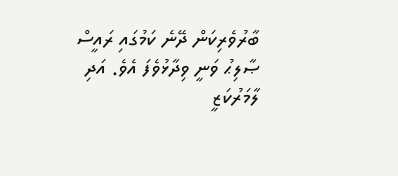ބާރުވެރިކަން ދޭނެ ކަމުގައި ރައީސް ޞާލިޙު ވަނީ ވިދާޅުވެފަ އެވެ. އަދި ލާމަރުކަޒީ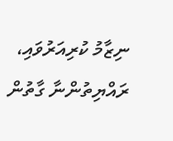ނިޒާމު ކުރިއަރުވައި، ރައްޔިތުންނާ ގާތުން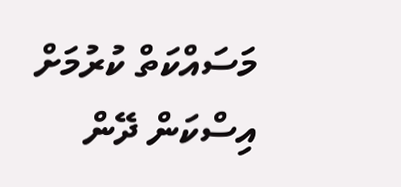މަސައްކަތް ކުރުމަށް އިސްކަން ދޭން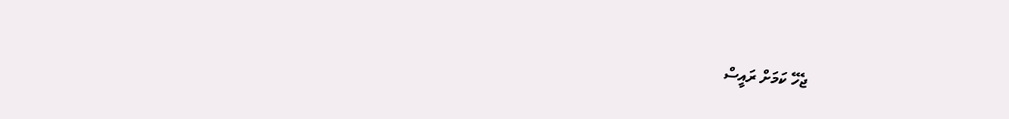ޖެހޭ ކަމަށް ރައީސް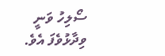ސޯލިހު ވަނީ ވިދާޅުވެފަ އެވެ.